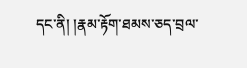དང་ནི། །རྣམ་རྟོག་ཐམས་ཅད་བྲལ་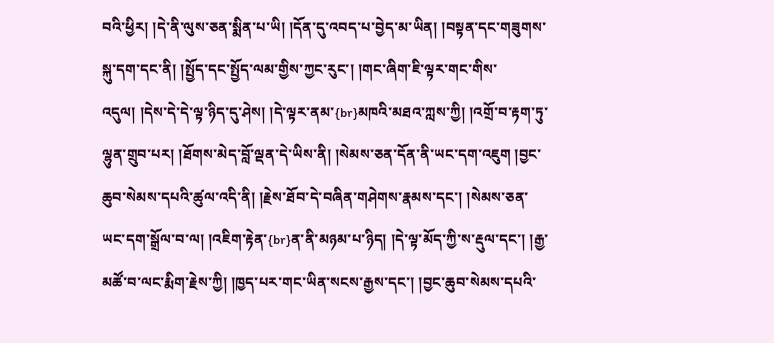བའི་ཕྱིར། །དེ་ནི་ལུས་ཅན་སྨིན་པ་ཡི། །དོན་དུ་འབད་པ་བྱེད་མ་ཡིན། །བསྟན་དང་གཟུགས་སྐུ་དག་དང་ནི། །སྤྱོད་དང་སྤྱོད་ལམ་གྱིས་ཀྱང་རུང་། །གང་ཞིག་ཇི་ལྟར་གང་གིས་འདུལ། །དེས་དེ་དེ་ལྟ་ཉིད་དུ་ཤེས། །དེ་ལྟར་ནམ་{br}མཁའི་མཐའ་ཀླས་ཀྱི། །འགྲོ་བ་རྟག་ཏུ་ལྷུན་གྲུབ་པར། །ཐོགས་མེད་བློ་ལྡན་དེ་ཡིས་ནི། །སེམས་ཅན་དོན་ནི་ཡང་དག་འཇུག །བྱང་ཆུབ་སེམས་དཔའི་ཚུལ་འདི་ནི། །རྗེས་ཐོབ་དེ་བཞིན་གཤེགས་རྣམས་དང་། །སེམས་ཅན་ཡང་དག་སྒྲོལ་བ་ལ། །འཇིག་རྟེན་{br}ན་ནི་མཉམ་པ་ཉིད། །དེ་ལྟ་མོད་ཀྱི་ས་རྡུལ་དང་། །རྒྱ་མཚོ་བ་ལང་རྨིག་རྗེས་ཀྱི། །ཁྱད་པར་གང་ཡིན་སངས་རྒྱས་དང་། །བྱང་ཆུབ་སེམས་དཔའི་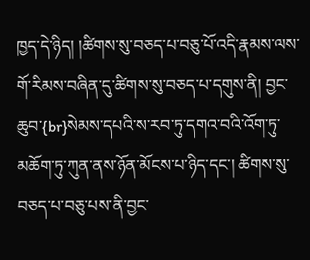ཁྱད་དེ་ཉིད། །ཚིགས་སུ་བཅད་པ་བཅུ་པོ་འདི་རྣམས་ལས་གོ་རིམས་བཞིན་དུ་ཚིགས་སུ་བཅད་པ་དགུས་ནི། བྱང་ཆུབ་{br}སེམས་དཔའི་ས་རབ་ཏུ་དགའ་བའི་འོག་ཏུ་མཆོག་ཏུ་ཀུན་ནས་ཉོན་མོངས་པ་ཉིད་དང་། ཚིགས་སུ་བཅད་པ་བཅུ་པས་ནི་བྱང་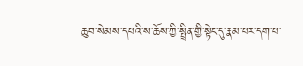ཆུབ་སེམས་དཔའི་ས་ཆོས་ཀྱི་སྤྲིན་གྱི་སྟེང་དུ་རྣམ་པར་དག་པ་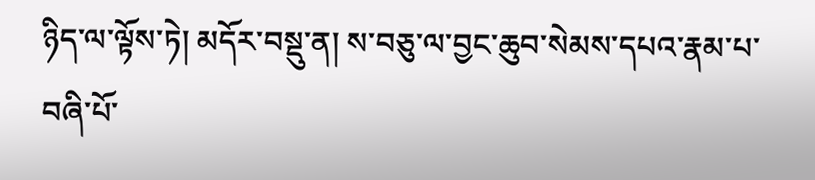ཉིད་ལ་ལྟོས་ཏེ། མདོར་བསྡུ་ན། ས་བཅུ་ལ་བྱང་ཆུབ་སེམས་དཔའ་རྣམ་པ་བཞི་པོ་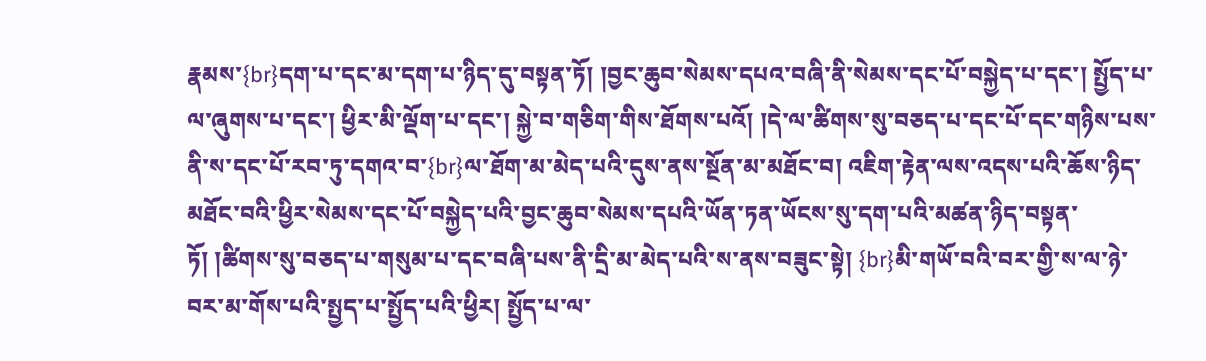རྣམས་{br}དག་པ་དང་མ་དག་པ་ཉིད་དུ་བསྟན་ཏོ། །བྱང་ཆུབ་སེམས་དཔའ་བཞི་ནི་སེམས་དང་པོ་བསྐྱེད་པ་དང་། སྤྱོད་པ་ལ་ཞུགས་པ་དང་། ཕྱིར་མི་ལྡོག་པ་དང་། སྐྱེ་བ་གཅིག་གིས་ཐོགས་པའོ། །དེ་ལ་ཚིགས་སུ་བཅད་པ་དང་པོ་དང་གཉིས་པས་ནི་ས་དང་པོ་རབ་ཏུ་དགའ་བ་{br}ལ་ཐོག་མ་མེད་པའི་དུས་ནས་སྔོན་མ་མཐོང་བ། འཇིག་རྟེན་ལས་འདས་པའི་ཆོས་ཉིད་མཐོང་བའི་ཕྱིར་སེམས་དང་པོ་བསྐྱེད་པའི་བྱང་ཆུབ་སེམས་དཔའི་ཡོན་ཏན་ཡོངས་སུ་དག་པའི་མཚན་ཉིད་བསྟན་ཏོ། །ཚིགས་སུ་བཅད་པ་གསུམ་པ་དང་བཞི་པས་ནི་དྲི་མ་མེད་པའི་ས་ནས་བཟུང་སྟེ། {br}མི་གཡོ་བའི་བར་གྱི་ས་ལ་ཉེ་བར་མ་གོས་པའི་སྤྱད་པ་སྤྱོད་པའི་ཕྱིར། སྤྱོད་པ་ལ་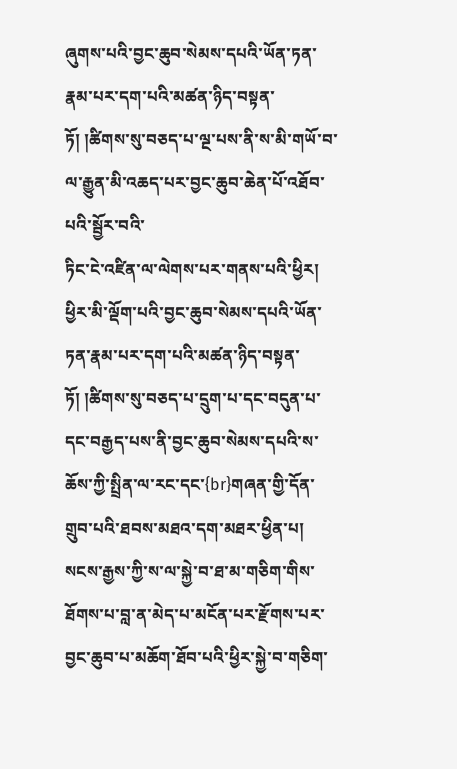ཞུགས་པའི་བྱང་ཆུབ་སེམས་དཔའི་ཡོན་ཏན་རྣམ་པར་དག་པའི་མཚན་ཉིད་བསྟན་ཏོ། །ཚིགས་སུ་བཅད་པ་ལྔ་པས་ནི་ས་མི་གཡོ་བ་ལ་རྒྱུན་མི་འཆད་པར་བྱང་ཆུབ་ཆེན་པོ་འཐོབ་པའི་སྦྱོར་བའི་
ཏིང་ངེ་འཛིན་ལ་ལེགས་པར་གནས་པའི་ཕྱིར། ཕྱིར་མི་ལྡོག་པའི་བྱང་ཆུབ་སེམས་དཔའི་ཡོན་ཏན་རྣམ་པར་དག་པའི་མཚན་ཉིད་བསྟན་ཏོ། །ཚིགས་སུ་བཅད་པ་དྲུག་པ་དང་བདུན་པ་དང་བརྒྱད་པས་ནི་བྱང་ཆུབ་སེམས་དཔའི་ས་ཆོས་ཀྱི་སྤྲིན་ལ་རང་དང་{br}གཞན་གྱི་དོན་གྲུབ་པའི་ཐབས་མཐའ་དག་མཐར་ཕྱིན་པ། སངས་རྒྱས་ཀྱི་ས་ལ་སྐྱེ་བ་ཐ་མ་གཅིག་གིས་ཐོགས་པ་བླ་ན་མེད་པ་མངོན་པར་རྫོགས་པར་བྱང་ཆུབ་པ་མཆོག་ཐོབ་པའི་ཕྱིར་སྐྱེ་བ་གཅིག་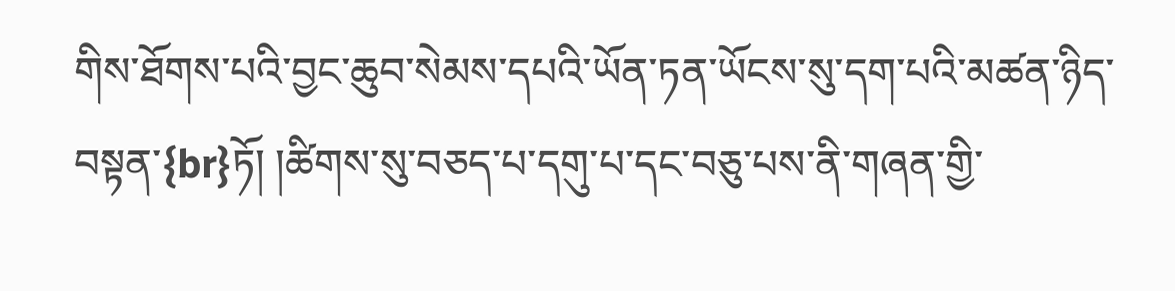གིས་ཐོགས་པའི་བྱང་ཆུབ་སེམས་དཔའི་ཡོན་ཏན་ཡོངས་སུ་དག་པའི་མཚན་ཉིད་བསྟན་{br}ཏོ། །ཚིགས་སུ་བཅད་པ་དགུ་པ་དང་བཅུ་པས་ནི་གཞན་གྱི་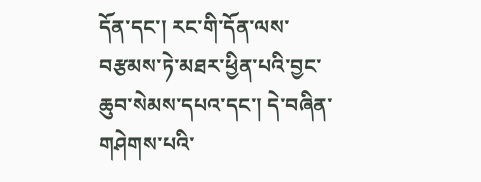དོན་དང་། རང་གི་དོན་ལས་བརྩམས་ཏེ་མཐར་ཕྱིན་པའི་བྱང་ཆུབ་སེམས་དཔའ་དང་། དེ་བཞིན་གཤེགས་པའི་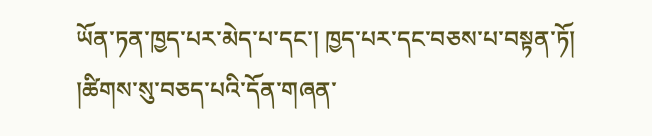ཡོན་ཏན་ཁྱད་པར་མེད་པ་དང་། ཁྱད་པར་དང་བཅས་པ་བསྟན་ཏོ།
།ཚིགས་སུ་བཅད་པའི་དོན་གཞན་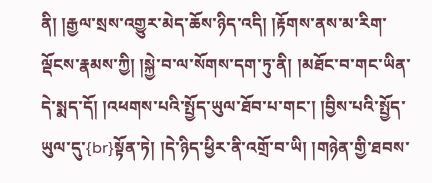ནི། །རྒྱལ་སྲས་འགྱུར་མེད་ཆོས་ཉིད་འདི། །རྟོགས་ནས་མ་རིག་ལྡོངས་རྣམས་ཀྱི། །སྐྱེ་བ་ལ་སོགས་དག་ཏུ་ནི། །མཐོང་བ་གང་ཡིན་དེ་སྨད་དོ། །འཕགས་པའི་སྤྱོད་ཡུལ་ཐོབ་པ་གང་། །བྱིས་པའི་སྤྱོད་ཡུལ་དུ་{br}སྟོན་ཏེ། །དེ་ཉིད་ཕྱིར་ནི་འགྲོ་བ་ཡི། །གཉེན་གྱི་ཐབས་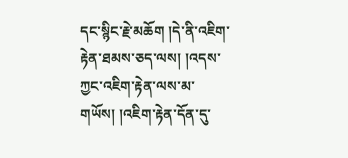དང་སྙིང་རྗེ་མཆོག །དེ་ནི་འཇིག་རྟེན་ཐམས་ཅད་ལས། །འདས་ཀྱང་འཇིག་རྟེན་ལས་མ་གཡོས། །འཇིག་རྟེན་དོན་དུ་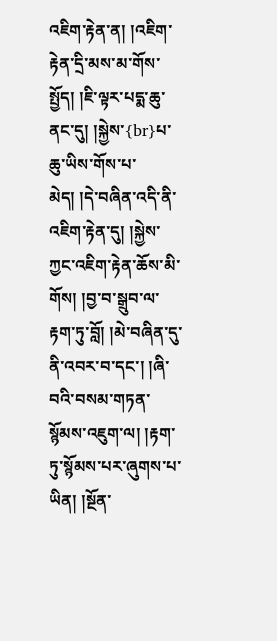འཇིག་རྟེན་ན། །འཇིག་རྟེན་དྲི་མས་མ་གོས་སྤྱོད། །ཇི་ལྟར་པདྨ་ཆུ་ནང་དུ། །སྐྱེས་{br}པ་ཆུ་ཡིས་གོས་པ་མེད། །དེ་བཞིན་འདི་ནི་འཇིག་རྟེན་དུ། །སྐྱེས་ཀྱང་འཇིག་རྟེན་ཆོས་མི་གོས། །བྱ་བ་སྒྲུབ་ལ་རྟག་ཏུ་བློ། །མེ་བཞིན་དུ་ནི་འབར་བ་དང་། །ཞི་བའི་བསམ་གཏན་སྙོམས་འཇུག་ལ། །རྟག་ཏུ་སྙོམས་པར་ཞུགས་པ་ཡིན། །སྔོན་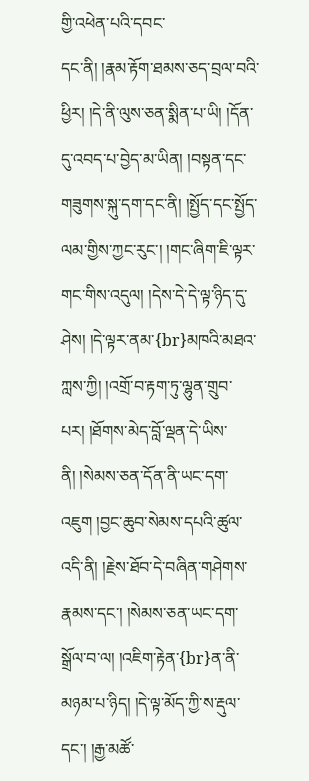གྱི་འཕེན་པའི་དབང་
དང་ནི། །རྣམ་རྟོག་ཐམས་ཅད་བྲལ་བའི་ཕྱིར། །དེ་ནི་ལུས་ཅན་སྨིན་པ་ཡི། །དོན་དུ་འབད་པ་བྱེད་མ་ཡིན། །བསྟན་དང་གཟུགས་སྐུ་དག་དང་ནི། །སྤྱོད་དང་སྤྱོད་ལམ་གྱིས་ཀྱང་རུང་། །གང་ཞིག་ཇི་ལྟར་གང་གིས་འདུལ། །དེས་དེ་དེ་ལྟ་ཉིད་དུ་ཤེས། །དེ་ལྟར་ནམ་{br}མཁའི་མཐའ་ཀླས་ཀྱི། །འགྲོ་བ་རྟག་ཏུ་ལྷུན་གྲུབ་པར། །ཐོགས་མེད་བློ་ལྡན་དེ་ཡིས་ནི། །སེམས་ཅན་དོན་ནི་ཡང་དག་འཇུག །བྱང་ཆུབ་སེམས་དཔའི་ཚུལ་འདི་ནི། །རྗེས་ཐོབ་དེ་བཞིན་གཤེགས་རྣམས་དང་། །སེམས་ཅན་ཡང་དག་སྒྲོལ་བ་ལ། །འཇིག་རྟེན་{br}ན་ནི་མཉམ་པ་ཉིད། །དེ་ལྟ་མོད་ཀྱི་ས་རྡུལ་དང་། །རྒྱ་མཚོ་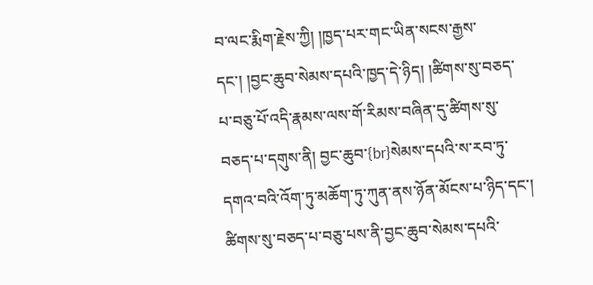བ་ལང་རྨིག་རྗེས་ཀྱི། །ཁྱད་པར་གང་ཡིན་སངས་རྒྱས་དང་། །བྱང་ཆུབ་སེམས་དཔའི་ཁྱད་དེ་ཉིད། །ཚིགས་སུ་བཅད་པ་བཅུ་པོ་འདི་རྣམས་ལས་གོ་རིམས་བཞིན་དུ་ཚིགས་སུ་བཅད་པ་དགུས་ནི། བྱང་ཆུབ་{br}སེམས་དཔའི་ས་རབ་ཏུ་དགའ་བའི་འོག་ཏུ་མཆོག་ཏུ་ཀུན་ནས་ཉོན་མོངས་པ་ཉིད་དང་། ཚིགས་སུ་བཅད་པ་བཅུ་པས་ནི་བྱང་ཆུབ་སེམས་དཔའི་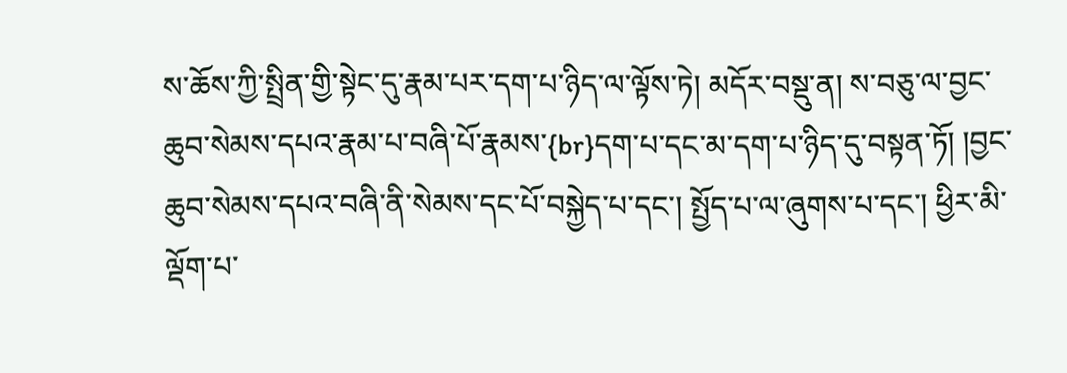ས་ཆོས་ཀྱི་སྤྲིན་གྱི་སྟེང་དུ་རྣམ་པར་དག་པ་ཉིད་ལ་ལྟོས་ཏེ། མདོར་བསྡུ་ན། ས་བཅུ་ལ་བྱང་ཆུབ་སེམས་དཔའ་རྣམ་པ་བཞི་པོ་རྣམས་{br}དག་པ་དང་མ་དག་པ་ཉིད་དུ་བསྟན་ཏོ། །བྱང་ཆུབ་སེམས་དཔའ་བཞི་ནི་སེམས་དང་པོ་བསྐྱེད་པ་དང་། སྤྱོད་པ་ལ་ཞུགས་པ་དང་། ཕྱིར་མི་ལྡོག་པ་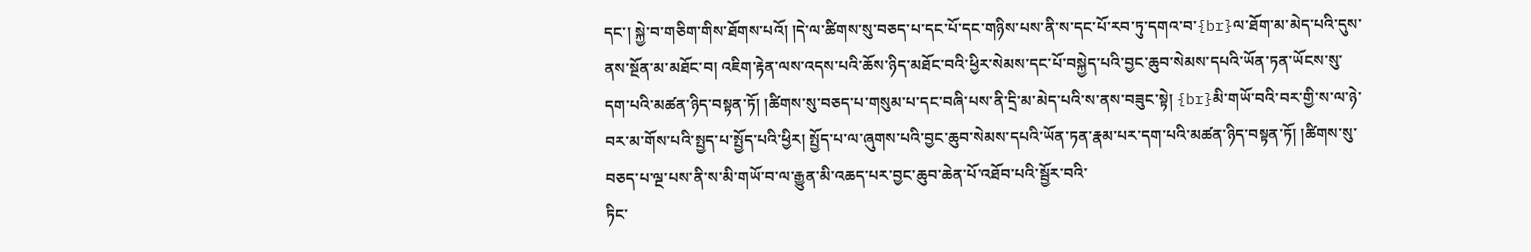དང་། སྐྱེ་བ་གཅིག་གིས་ཐོགས་པའོ། །དེ་ལ་ཚིགས་སུ་བཅད་པ་དང་པོ་དང་གཉིས་པས་ནི་ས་དང་པོ་རབ་ཏུ་དགའ་བ་{br}ལ་ཐོག་མ་མེད་པའི་དུས་ནས་སྔོན་མ་མཐོང་བ། འཇིག་རྟེན་ལས་འདས་པའི་ཆོས་ཉིད་མཐོང་བའི་ཕྱིར་སེམས་དང་པོ་བསྐྱེད་པའི་བྱང་ཆུབ་སེམས་དཔའི་ཡོན་ཏན་ཡོངས་སུ་དག་པའི་མཚན་ཉིད་བསྟན་ཏོ། །ཚིགས་སུ་བཅད་པ་གསུམ་པ་དང་བཞི་པས་ནི་དྲི་མ་མེད་པའི་ས་ནས་བཟུང་སྟེ། {br}མི་གཡོ་བའི་བར་གྱི་ས་ལ་ཉེ་བར་མ་གོས་པའི་སྤྱད་པ་སྤྱོད་པའི་ཕྱིར། སྤྱོད་པ་ལ་ཞུགས་པའི་བྱང་ཆུབ་སེམས་དཔའི་ཡོན་ཏན་རྣམ་པར་དག་པའི་མཚན་ཉིད་བསྟན་ཏོ། །ཚིགས་སུ་བཅད་པ་ལྔ་པས་ནི་ས་མི་གཡོ་བ་ལ་རྒྱུན་མི་འཆད་པར་བྱང་ཆུབ་ཆེན་པོ་འཐོབ་པའི་སྦྱོར་བའི་
ཏིང་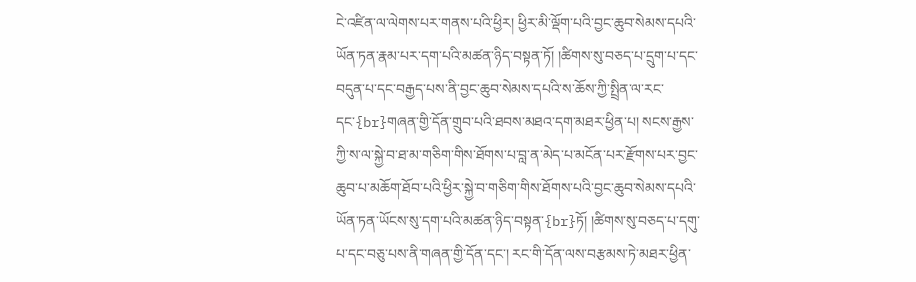ངེ་འཛིན་ལ་ལེགས་པར་གནས་པའི་ཕྱིར། ཕྱིར་མི་ལྡོག་པའི་བྱང་ཆུབ་སེམས་དཔའི་ཡོན་ཏན་རྣམ་པར་དག་པའི་མཚན་ཉིད་བསྟན་ཏོ། །ཚིགས་སུ་བཅད་པ་དྲུག་པ་དང་བདུན་པ་དང་བརྒྱད་པས་ནི་བྱང་ཆུབ་སེམས་དཔའི་ས་ཆོས་ཀྱི་སྤྲིན་ལ་རང་དང་{br}གཞན་གྱི་དོན་གྲུབ་པའི་ཐབས་མཐའ་དག་མཐར་ཕྱིན་པ། སངས་རྒྱས་ཀྱི་ས་ལ་སྐྱེ་བ་ཐ་མ་གཅིག་གིས་ཐོགས་པ་བླ་ན་མེད་པ་མངོན་པར་རྫོགས་པར་བྱང་ཆུབ་པ་མཆོག་ཐོབ་པའི་ཕྱིར་སྐྱེ་བ་གཅིག་གིས་ཐོགས་པའི་བྱང་ཆུབ་སེམས་དཔའི་ཡོན་ཏན་ཡོངས་སུ་དག་པའི་མཚན་ཉིད་བསྟན་{br}ཏོ། །ཚིགས་སུ་བཅད་པ་དགུ་པ་དང་བཅུ་པས་ནི་གཞན་གྱི་དོན་དང་། རང་གི་དོན་ལས་བརྩམས་ཏེ་མཐར་ཕྱིན་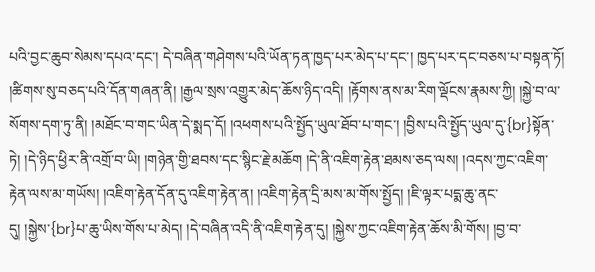པའི་བྱང་ཆུབ་སེམས་དཔའ་དང་། དེ་བཞིན་གཤེགས་པའི་ཡོན་ཏན་ཁྱད་པར་མེད་པ་དང་། ཁྱད་པར་དང་བཅས་པ་བསྟན་ཏོ།
།ཚིགས་སུ་བཅད་པའི་དོན་གཞན་ནི། །རྒྱལ་སྲས་འགྱུར་མེད་ཆོས་ཉིད་འདི། །རྟོགས་ནས་མ་རིག་ལྡོངས་རྣམས་ཀྱི། །སྐྱེ་བ་ལ་སོགས་དག་ཏུ་ནི། །མཐོང་བ་གང་ཡིན་དེ་སྨད་དོ། །འཕགས་པའི་སྤྱོད་ཡུལ་ཐོབ་པ་གང་། །བྱིས་པའི་སྤྱོད་ཡུལ་དུ་{br}སྟོན་ཏེ། །དེ་ཉིད་ཕྱིར་ནི་འགྲོ་བ་ཡི། །གཉེན་གྱི་ཐབས་དང་སྙིང་རྗེ་མཆོག །དེ་ནི་འཇིག་རྟེན་ཐམས་ཅད་ལས། །འདས་ཀྱང་འཇིག་རྟེན་ལས་མ་གཡོས། །འཇིག་རྟེན་དོན་དུ་འཇིག་རྟེན་ན། །འཇིག་རྟེན་དྲི་མས་མ་གོས་སྤྱོད། །ཇི་ལྟར་པདྨ་ཆུ་ནང་དུ། །སྐྱེས་{br}པ་ཆུ་ཡིས་གོས་པ་མེད། །དེ་བཞིན་འདི་ནི་འཇིག་རྟེན་དུ། །སྐྱེས་ཀྱང་འཇིག་རྟེན་ཆོས་མི་གོས། །བྱ་བ་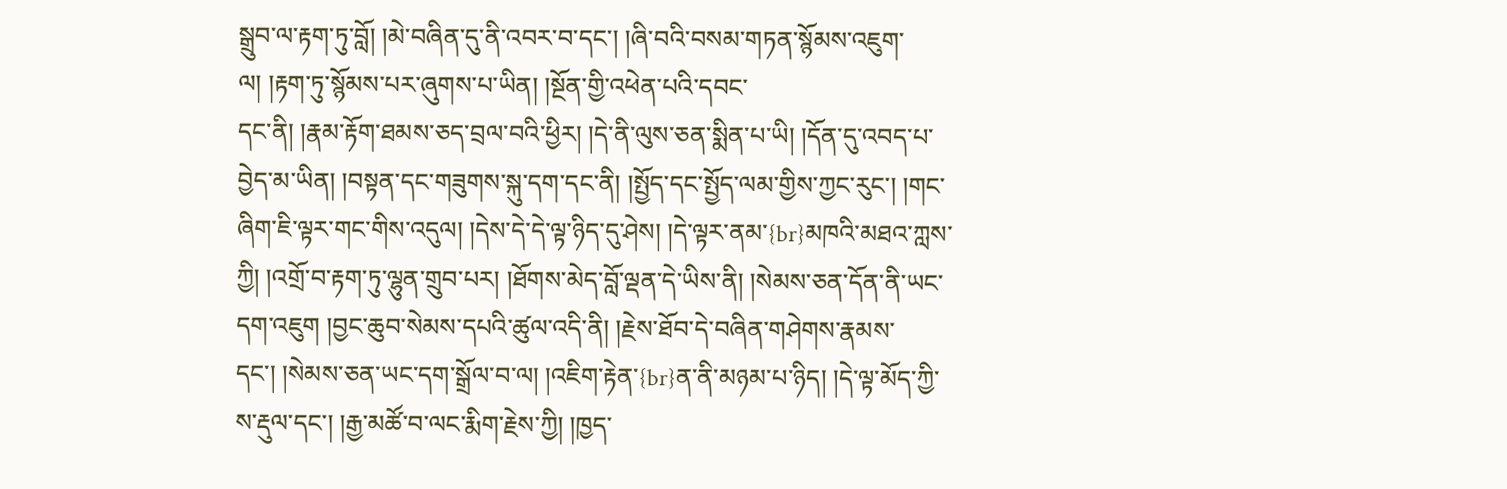སྒྲུབ་ལ་རྟག་ཏུ་བློ། །མེ་བཞིན་དུ་ནི་འབར་བ་དང་། །ཞི་བའི་བསམ་གཏན་སྙོམས་འཇུག་ལ། །རྟག་ཏུ་སྙོམས་པར་ཞུགས་པ་ཡིན། །སྔོན་གྱི་འཕེན་པའི་དབང་
དང་ནི། །རྣམ་རྟོག་ཐམས་ཅད་བྲལ་བའི་ཕྱིར། །དེ་ནི་ལུས་ཅན་སྨིན་པ་ཡི། །དོན་དུ་འབད་པ་བྱེད་མ་ཡིན། །བསྟན་དང་གཟུགས་སྐུ་དག་དང་ནི། །སྤྱོད་དང་སྤྱོད་ལམ་གྱིས་ཀྱང་རུང་། །གང་ཞིག་ཇི་ལྟར་གང་གིས་འདུལ། །དེས་དེ་དེ་ལྟ་ཉིད་དུ་ཤེས། །དེ་ལྟར་ནམ་{br}མཁའི་མཐའ་ཀླས་ཀྱི། །འགྲོ་བ་རྟག་ཏུ་ལྷུན་གྲུབ་པར། །ཐོགས་མེད་བློ་ལྡན་དེ་ཡིས་ནི། །སེམས་ཅན་དོན་ནི་ཡང་དག་འཇུག །བྱང་ཆུབ་སེམས་དཔའི་ཚུལ་འདི་ནི། །རྗེས་ཐོབ་དེ་བཞིན་གཤེགས་རྣམས་དང་། །སེམས་ཅན་ཡང་དག་སྒྲོལ་བ་ལ། །འཇིག་རྟེན་{br}ན་ནི་མཉམ་པ་ཉིད། །དེ་ལྟ་མོད་ཀྱི་ས་རྡུལ་དང་། །རྒྱ་མཚོ་བ་ལང་རྨིག་རྗེས་ཀྱི། །ཁྱད་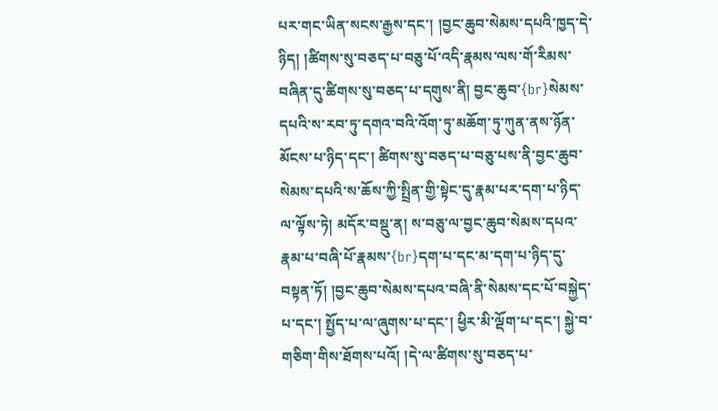པར་གང་ཡིན་སངས་རྒྱས་དང་། །བྱང་ཆུབ་སེམས་དཔའི་ཁྱད་དེ་ཉིད། །ཚིགས་སུ་བཅད་པ་བཅུ་པོ་འདི་རྣམས་ལས་གོ་རིམས་བཞིན་དུ་ཚིགས་སུ་བཅད་པ་དགུས་ནི། བྱང་ཆུབ་{br}སེམས་དཔའི་ས་རབ་ཏུ་དགའ་བའི་འོག་ཏུ་མཆོག་ཏུ་ཀུན་ནས་ཉོན་མོངས་པ་ཉིད་དང་། ཚིགས་སུ་བཅད་པ་བཅུ་པས་ནི་བྱང་ཆུབ་སེམས་དཔའི་ས་ཆོས་ཀྱི་སྤྲིན་གྱི་སྟེང་དུ་རྣམ་པར་དག་པ་ཉིད་ལ་ལྟོས་ཏེ། མདོར་བསྡུ་ན། ས་བཅུ་ལ་བྱང་ཆུབ་སེམས་དཔའ་རྣམ་པ་བཞི་པོ་རྣམས་{br}དག་པ་དང་མ་དག་པ་ཉིད་དུ་བསྟན་ཏོ། །བྱང་ཆུབ་སེམས་དཔའ་བཞི་ནི་སེམས་དང་པོ་བསྐྱེད་པ་དང་། སྤྱོད་པ་ལ་ཞུགས་པ་དང་། ཕྱིར་མི་ལྡོག་པ་དང་། སྐྱེ་བ་གཅིག་གིས་ཐོགས་པའོ། །དེ་ལ་ཚིགས་སུ་བཅད་པ་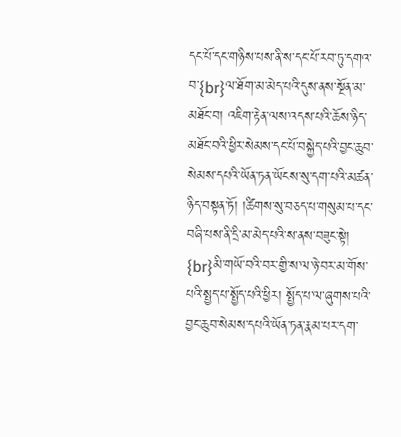དང་པོ་དང་གཉིས་པས་ནི་ས་དང་པོ་རབ་ཏུ་དགའ་བ་{br}ལ་ཐོག་མ་མེད་པའི་དུས་ནས་སྔོན་མ་མཐོང་བ། འཇིག་རྟེན་ལས་འདས་པའི་ཆོས་ཉིད་མཐོང་བའི་ཕྱིར་སེམས་དང་པོ་བསྐྱེད་པའི་བྱང་ཆུབ་སེམས་དཔའི་ཡོན་ཏན་ཡོངས་སུ་དག་པའི་མཚན་ཉིད་བསྟན་ཏོ། །ཚིགས་སུ་བཅད་པ་གསུམ་པ་དང་བཞི་པས་ནི་དྲི་མ་མེད་པའི་ས་ནས་བཟུང་སྟེ། {br}མི་གཡོ་བའི་བར་གྱི་ས་ལ་ཉེ་བར་མ་གོས་པའི་སྤྱད་པ་སྤྱོད་པའི་ཕྱིར། སྤྱོད་པ་ལ་ཞུགས་པའི་བྱང་ཆུབ་སེམས་དཔའི་ཡོན་ཏན་རྣམ་པར་དག་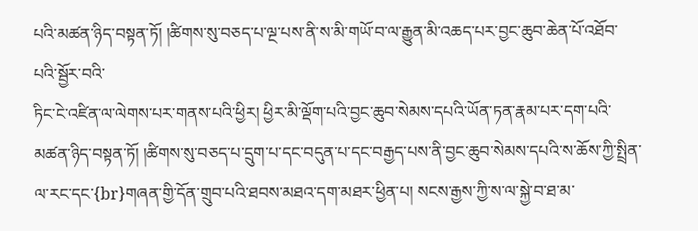པའི་མཚན་ཉིད་བསྟན་ཏོ། །ཚིགས་སུ་བཅད་པ་ལྔ་པས་ནི་ས་མི་གཡོ་བ་ལ་རྒྱུན་མི་འཆད་པར་བྱང་ཆུབ་ཆེན་པོ་འཐོབ་པའི་སྦྱོར་བའི་
ཏིང་ངེ་འཛིན་ལ་ལེགས་པར་གནས་པའི་ཕྱིར། ཕྱིར་མི་ལྡོག་པའི་བྱང་ཆུབ་སེམས་དཔའི་ཡོན་ཏན་རྣམ་པར་དག་པའི་མཚན་ཉིད་བསྟན་ཏོ། །ཚིགས་སུ་བཅད་པ་དྲུག་པ་དང་བདུན་པ་དང་བརྒྱད་པས་ནི་བྱང་ཆུབ་སེམས་དཔའི་ས་ཆོས་ཀྱི་སྤྲིན་ལ་རང་དང་{br}གཞན་གྱི་དོན་གྲུབ་པའི་ཐབས་མཐའ་དག་མཐར་ཕྱིན་པ། སངས་རྒྱས་ཀྱི་ས་ལ་སྐྱེ་བ་ཐ་མ་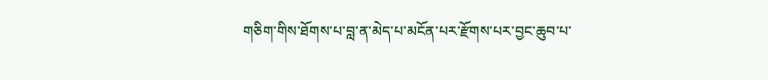གཅིག་གིས་ཐོགས་པ་བླ་ན་མེད་པ་མངོན་པར་རྫོགས་པར་བྱང་ཆུབ་པ་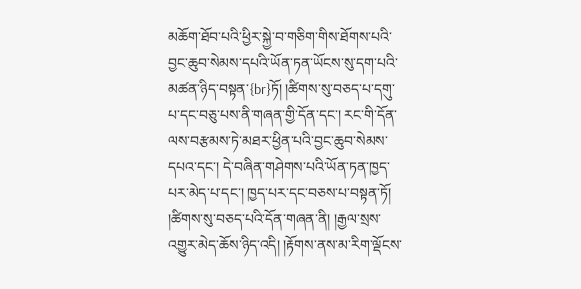མཆོག་ཐོབ་པའི་ཕྱིར་སྐྱེ་བ་གཅིག་གིས་ཐོགས་པའི་བྱང་ཆུབ་སེམས་དཔའི་ཡོན་ཏན་ཡོངས་སུ་དག་པའི་མཚན་ཉིད་བསྟན་{br}ཏོ། །ཚིགས་སུ་བཅད་པ་དགུ་པ་དང་བཅུ་པས་ནི་གཞན་གྱི་དོན་དང་། རང་གི་དོན་ལས་བརྩམས་ཏེ་མཐར་ཕྱིན་པའི་བྱང་ཆུབ་སེམས་དཔའ་དང་། དེ་བཞིན་གཤེགས་པའི་ཡོན་ཏན་ཁྱད་པར་མེད་པ་དང་། ཁྱད་པར་དང་བཅས་པ་བསྟན་ཏོ།
།ཚིགས་སུ་བཅད་པའི་དོན་གཞན་ནི། །རྒྱལ་སྲས་འགྱུར་མེད་ཆོས་ཉིད་འདི། །རྟོགས་ནས་མ་རིག་ལྡོངས་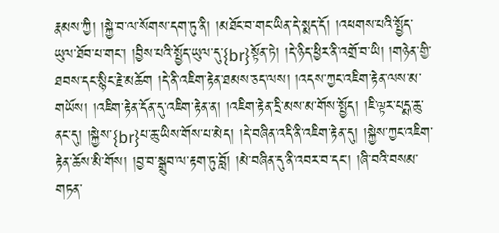རྣམས་ཀྱི། །སྐྱེ་བ་ལ་སོགས་དག་ཏུ་ནི། །མཐོང་བ་གང་ཡིན་དེ་སྨད་དོ། །འཕགས་པའི་སྤྱོད་ཡུལ་ཐོབ་པ་གང་། །བྱིས་པའི་སྤྱོད་ཡུལ་དུ་{br}སྟོན་ཏེ། །དེ་ཉིད་ཕྱིར་ནི་འགྲོ་བ་ཡི། །གཉེན་གྱི་ཐབས་དང་སྙིང་རྗེ་མཆོག །དེ་ནི་འཇིག་རྟེན་ཐམས་ཅད་ལས། །འདས་ཀྱང་འཇིག་རྟེན་ལས་མ་གཡོས། །འཇིག་རྟེན་དོན་དུ་འཇིག་རྟེན་ན། །འཇིག་རྟེན་དྲི་མས་མ་གོས་སྤྱོད། །ཇི་ལྟར་པདྨ་ཆུ་ནང་དུ། །སྐྱེས་{br}པ་ཆུ་ཡིས་གོས་པ་མེད། །དེ་བཞིན་འདི་ནི་འཇིག་རྟེན་དུ། །སྐྱེས་ཀྱང་འཇིག་རྟེན་ཆོས་མི་གོས། །བྱ་བ་སྒྲུབ་ལ་རྟག་ཏུ་བློ། །མེ་བཞིན་དུ་ནི་འབར་བ་དང་། །ཞི་བའི་བསམ་གཏན་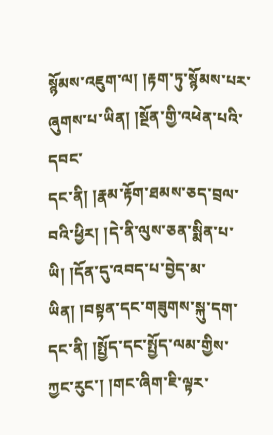སྙོམས་འཇུག་ལ། །རྟག་ཏུ་སྙོམས་པར་ཞུགས་པ་ཡིན། །སྔོན་གྱི་འཕེན་པའི་དབང་
དང་ནི། །རྣམ་རྟོག་ཐམས་ཅད་བྲལ་བའི་ཕྱིར། །དེ་ནི་ལུས་ཅན་སྨིན་པ་ཡི། །དོན་དུ་འབད་པ་བྱེད་མ་ཡིན། །བསྟན་དང་གཟུགས་སྐུ་དག་དང་ནི། །སྤྱོད་དང་སྤྱོད་ལམ་གྱིས་ཀྱང་རུང་། །གང་ཞིག་ཇི་ལྟར་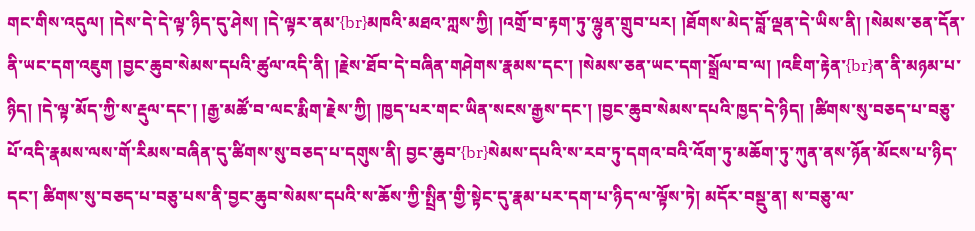གང་གིས་འདུལ། །དེས་དེ་དེ་ལྟ་ཉིད་དུ་ཤེས། །དེ་ལྟར་ནམ་{br}མཁའི་མཐའ་ཀླས་ཀྱི། །འགྲོ་བ་རྟག་ཏུ་ལྷུན་གྲུབ་པར། །ཐོགས་མེད་བློ་ལྡན་དེ་ཡིས་ནི། །སེམས་ཅན་དོན་ནི་ཡང་དག་འཇུག །བྱང་ཆུབ་སེམས་དཔའི་ཚུལ་འདི་ནི། །རྗེས་ཐོབ་དེ་བཞིན་གཤེགས་རྣམས་དང་། །སེམས་ཅན་ཡང་དག་སྒྲོལ་བ་ལ། །འཇིག་རྟེན་{br}ན་ནི་མཉམ་པ་ཉིད། །དེ་ལྟ་མོད་ཀྱི་ས་རྡུལ་དང་། །རྒྱ་མཚོ་བ་ལང་རྨིག་རྗེས་ཀྱི། །ཁྱད་པར་གང་ཡིན་སངས་རྒྱས་དང་། །བྱང་ཆུབ་སེམས་དཔའི་ཁྱད་དེ་ཉིད། །ཚིགས་སུ་བཅད་པ་བཅུ་པོ་འདི་རྣམས་ལས་གོ་རིམས་བཞིན་དུ་ཚིགས་སུ་བཅད་པ་དགུས་ནི། བྱང་ཆུབ་{br}སེམས་དཔའི་ས་རབ་ཏུ་དགའ་བའི་འོག་ཏུ་མཆོག་ཏུ་ཀུན་ནས་ཉོན་མོངས་པ་ཉིད་དང་། ཚིགས་སུ་བཅད་པ་བཅུ་པས་ནི་བྱང་ཆུབ་སེམས་དཔའི་ས་ཆོས་ཀྱི་སྤྲིན་གྱི་སྟེང་དུ་རྣམ་པར་དག་པ་ཉིད་ལ་ལྟོས་ཏེ། མདོར་བསྡུ་ན། ས་བཅུ་ལ་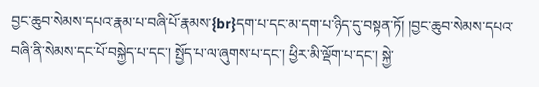བྱང་ཆུབ་སེམས་དཔའ་རྣམ་པ་བཞི་པོ་རྣམས་{br}དག་པ་དང་མ་དག་པ་ཉིད་དུ་བསྟན་ཏོ། །བྱང་ཆུབ་སེམས་དཔའ་བཞི་ནི་སེམས་དང་པོ་བསྐྱེད་པ་དང་། སྤྱོད་པ་ལ་ཞུགས་པ་དང་། ཕྱིར་མི་ལྡོག་པ་དང་། སྐྱེ་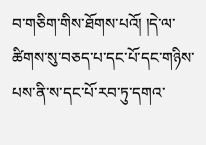བ་གཅིག་གིས་ཐོགས་པའོ། །དེ་ལ་ཚིགས་སུ་བཅད་པ་དང་པོ་དང་གཉིས་པས་ནི་ས་དང་པོ་རབ་ཏུ་དགའ་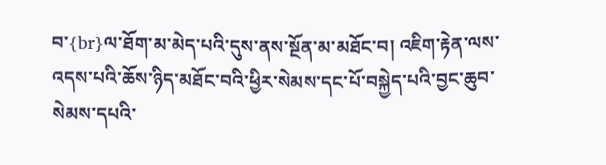བ་{br}ལ་ཐོག་མ་མེད་པའི་དུས་ནས་སྔོན་མ་མཐོང་བ། འཇིག་རྟེན་ལས་འདས་པའི་ཆོས་ཉིད་མཐོང་བའི་ཕྱིར་སེམས་དང་པོ་བསྐྱེད་པའི་བྱང་ཆུབ་སེམས་དཔའི་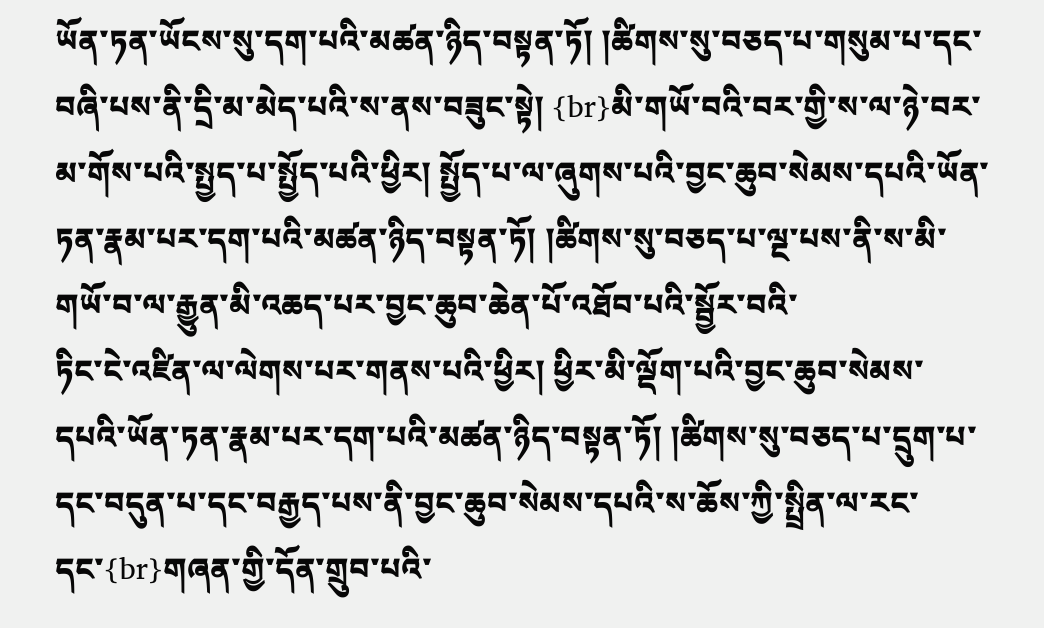ཡོན་ཏན་ཡོངས་སུ་དག་པའི་མཚན་ཉིད་བསྟན་ཏོ། །ཚིགས་སུ་བཅད་པ་གསུམ་པ་དང་བཞི་པས་ནི་དྲི་མ་མེད་པའི་ས་ནས་བཟུང་སྟེ། {br}མི་གཡོ་བའི་བར་གྱི་ས་ལ་ཉེ་བར་མ་གོས་པའི་སྤྱད་པ་སྤྱོད་པའི་ཕྱིར། སྤྱོད་པ་ལ་ཞུགས་པའི་བྱང་ཆུབ་སེམས་དཔའི་ཡོན་ཏན་རྣམ་པར་དག་པའི་མཚན་ཉིད་བསྟན་ཏོ། །ཚིགས་སུ་བཅད་པ་ལྔ་པས་ནི་ས་མི་གཡོ་བ་ལ་རྒྱུན་མི་འཆད་པར་བྱང་ཆུབ་ཆེན་པོ་འཐོབ་པའི་སྦྱོར་བའི་
ཏིང་ངེ་འཛིན་ལ་ལེགས་པར་གནས་པའི་ཕྱིར། ཕྱིར་མི་ལྡོག་པའི་བྱང་ཆུབ་སེམས་དཔའི་ཡོན་ཏན་རྣམ་པར་དག་པའི་མཚན་ཉིད་བསྟན་ཏོ། །ཚིགས་སུ་བཅད་པ་དྲུག་པ་དང་བདུན་པ་དང་བརྒྱད་པས་ནི་བྱང་ཆུབ་སེམས་དཔའི་ས་ཆོས་ཀྱི་སྤྲིན་ལ་རང་དང་{br}གཞན་གྱི་དོན་གྲུབ་པའི་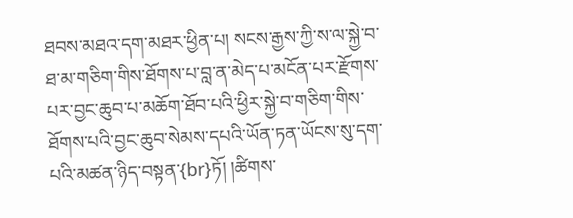ཐབས་མཐའ་དག་མཐར་ཕྱིན་པ། སངས་རྒྱས་ཀྱི་ས་ལ་སྐྱེ་བ་ཐ་མ་གཅིག་གིས་ཐོགས་པ་བླ་ན་མེད་པ་མངོན་པར་རྫོགས་པར་བྱང་ཆུབ་པ་མཆོག་ཐོབ་པའི་ཕྱིར་སྐྱེ་བ་གཅིག་གིས་ཐོགས་པའི་བྱང་ཆུབ་སེམས་དཔའི་ཡོན་ཏན་ཡོངས་སུ་དག་པའི་མཚན་ཉིད་བསྟན་{br}ཏོ། །ཚིགས་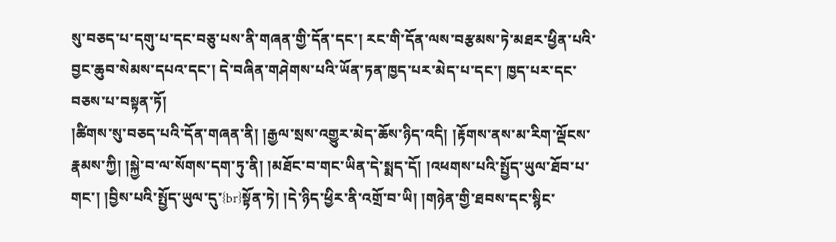སུ་བཅད་པ་དགུ་པ་དང་བཅུ་པས་ནི་གཞན་གྱི་དོན་དང་། རང་གི་དོན་ལས་བརྩམས་ཏེ་མཐར་ཕྱིན་པའི་བྱང་ཆུབ་སེམས་དཔའ་དང་། དེ་བཞིན་གཤེགས་པའི་ཡོན་ཏན་ཁྱད་པར་མེད་པ་དང་། ཁྱད་པར་དང་བཅས་པ་བསྟན་ཏོ།
།ཚིགས་སུ་བཅད་པའི་དོན་གཞན་ནི། །རྒྱལ་སྲས་འགྱུར་མེད་ཆོས་ཉིད་འདི། །རྟོགས་ནས་མ་རིག་ལྡོངས་རྣམས་ཀྱི། །སྐྱེ་བ་ལ་སོགས་དག་ཏུ་ནི། །མཐོང་བ་གང་ཡིན་དེ་སྨད་དོ། །འཕགས་པའི་སྤྱོད་ཡུལ་ཐོབ་པ་གང་། །བྱིས་པའི་སྤྱོད་ཡུལ་དུ་{br}སྟོན་ཏེ། །དེ་ཉིད་ཕྱིར་ནི་འགྲོ་བ་ཡི། །གཉེན་གྱི་ཐབས་དང་སྙིང་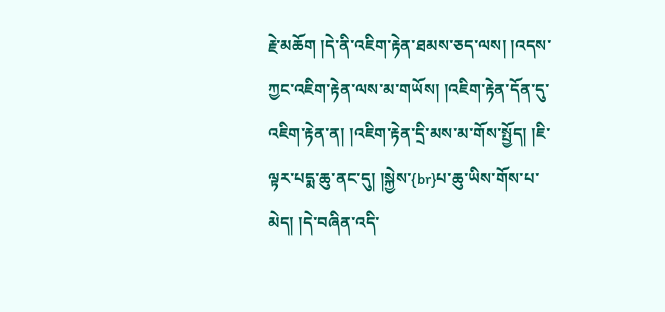རྗེ་མཆོག །དེ་ནི་འཇིག་རྟེན་ཐམས་ཅད་ལས། །འདས་ཀྱང་འཇིག་རྟེན་ལས་མ་གཡོས། །འཇིག་རྟེན་དོན་དུ་འཇིག་རྟེན་ན། །འཇིག་རྟེན་དྲི་མས་མ་གོས་སྤྱོད། །ཇི་ལྟར་པདྨ་ཆུ་ནང་དུ། །སྐྱེས་{br}པ་ཆུ་ཡིས་གོས་པ་མེད། །དེ་བཞིན་འདི་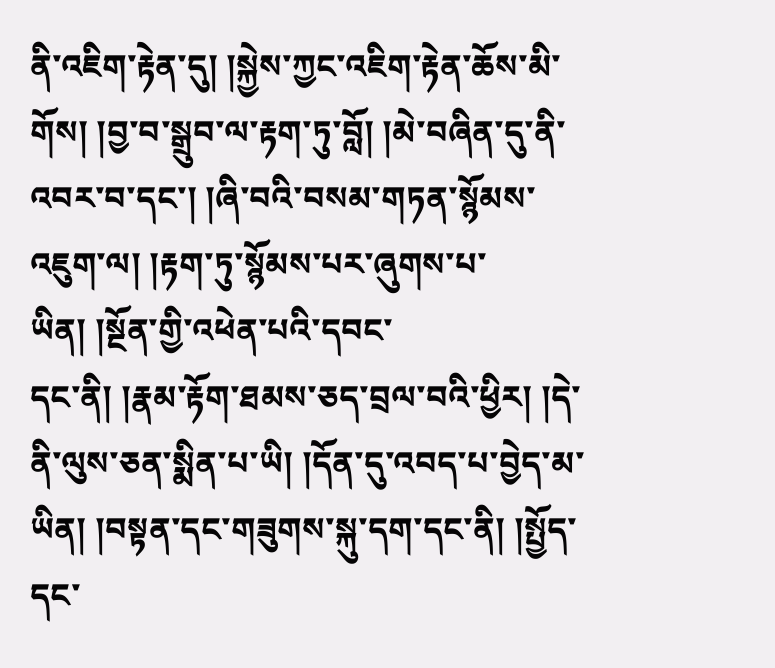ནི་འཇིག་རྟེན་དུ། །སྐྱེས་ཀྱང་འཇིག་རྟེན་ཆོས་མི་གོས། །བྱ་བ་སྒྲུབ་ལ་རྟག་ཏུ་བློ། །མེ་བཞིན་དུ་ནི་འབར་བ་དང་། །ཞི་བའི་བསམ་གཏན་སྙོམས་འཇུག་ལ། །རྟག་ཏུ་སྙོམས་པར་ཞུགས་པ་ཡིན། །སྔོན་གྱི་འཕེན་པའི་དབང་
དང་ནི། །རྣམ་རྟོག་ཐམས་ཅད་བྲལ་བའི་ཕྱིར། །དེ་ནི་ལུས་ཅན་སྨིན་པ་ཡི། །དོན་དུ་འབད་པ་བྱེད་མ་ཡིན། །བསྟན་དང་གཟུགས་སྐུ་དག་དང་ནི། །སྤྱོད་དང་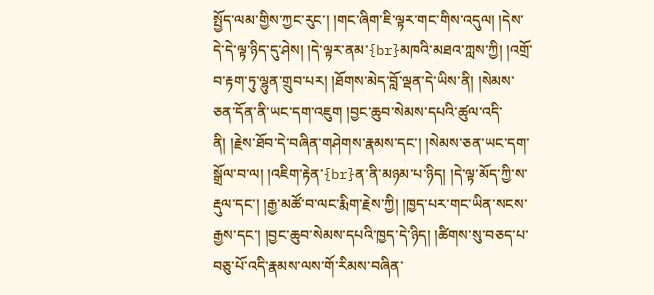སྤྱོད་ལམ་གྱིས་ཀྱང་རུང་། །གང་ཞིག་ཇི་ལྟར་གང་གིས་འདུལ། །དེས་དེ་དེ་ལྟ་ཉིད་དུ་ཤེས། །དེ་ལྟར་ནམ་{br}མཁའི་མཐའ་ཀླས་ཀྱི། །འགྲོ་བ་རྟག་ཏུ་ལྷུན་གྲུབ་པར། །ཐོགས་མེད་བློ་ལྡན་དེ་ཡིས་ནི། །སེམས་ཅན་དོན་ནི་ཡང་དག་འཇུག །བྱང་ཆུབ་སེམས་དཔའི་ཚུལ་འདི་ནི། །རྗེས་ཐོབ་དེ་བཞིན་གཤེགས་རྣམས་དང་། །སེམས་ཅན་ཡང་དག་སྒྲོལ་བ་ལ། །འཇིག་རྟེན་{br}ན་ནི་མཉམ་པ་ཉིད། །དེ་ལྟ་མོད་ཀྱི་ས་རྡུལ་དང་། །རྒྱ་མཚོ་བ་ལང་རྨིག་རྗེས་ཀྱི། །ཁྱད་པར་གང་ཡིན་སངས་རྒྱས་དང་། །བྱང་ཆུབ་སེམས་དཔའི་ཁྱད་དེ་ཉིད། །ཚིགས་སུ་བཅད་པ་བཅུ་པོ་འདི་རྣམས་ལས་གོ་རིམས་བཞིན་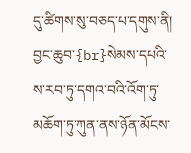དུ་ཚིགས་སུ་བཅད་པ་དགུས་ནི། བྱང་ཆུབ་{br}སེམས་དཔའི་ས་རབ་ཏུ་དགའ་བའི་འོག་ཏུ་མཆོག་ཏུ་ཀུན་ནས་ཉོན་མོངས་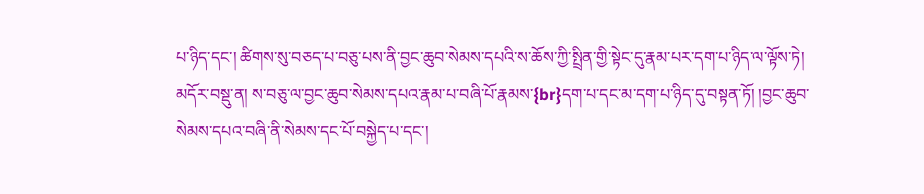པ་ཉིད་དང་། ཚིགས་སུ་བཅད་པ་བཅུ་པས་ནི་བྱང་ཆུབ་སེམས་དཔའི་ས་ཆོས་ཀྱི་སྤྲིན་གྱི་སྟེང་དུ་རྣམ་པར་དག་པ་ཉིད་ལ་ལྟོས་ཏེ། མདོར་བསྡུ་ན། ས་བཅུ་ལ་བྱང་ཆུབ་སེམས་དཔའ་རྣམ་པ་བཞི་པོ་རྣམས་{br}དག་པ་དང་མ་དག་པ་ཉིད་དུ་བསྟན་ཏོ། །བྱང་ཆུབ་སེམས་དཔའ་བཞི་ནི་སེམས་དང་པོ་བསྐྱེད་པ་དང་།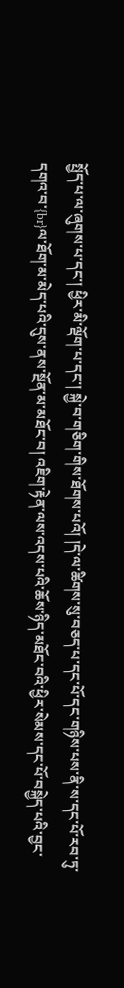སྤྱོད་པ་ལ་ཞུགས་པ་དང་། ཕྱིར་མི་ལྡོག་པ་དང་། སྐྱེ་བ་གཅིག་གིས་ཐོགས་པའོ། །དེ་ལ་ཚིགས་སུ་བཅད་པ་དང་པོ་དང་གཉིས་པས་ནི་ས་དང་པོ་རབ་ཏུ་དགའ་བ་{br}ལ་ཐོག་མ་མེད་པའི་དུས་ནས་སྔོན་མ་མཐོང་བ། འཇིག་རྟེན་ལས་འདས་པའི་ཆོས་ཉིད་མཐོང་བའི་ཕྱིར་སེམས་དང་པོ་བསྐྱེད་པའི་བྱང་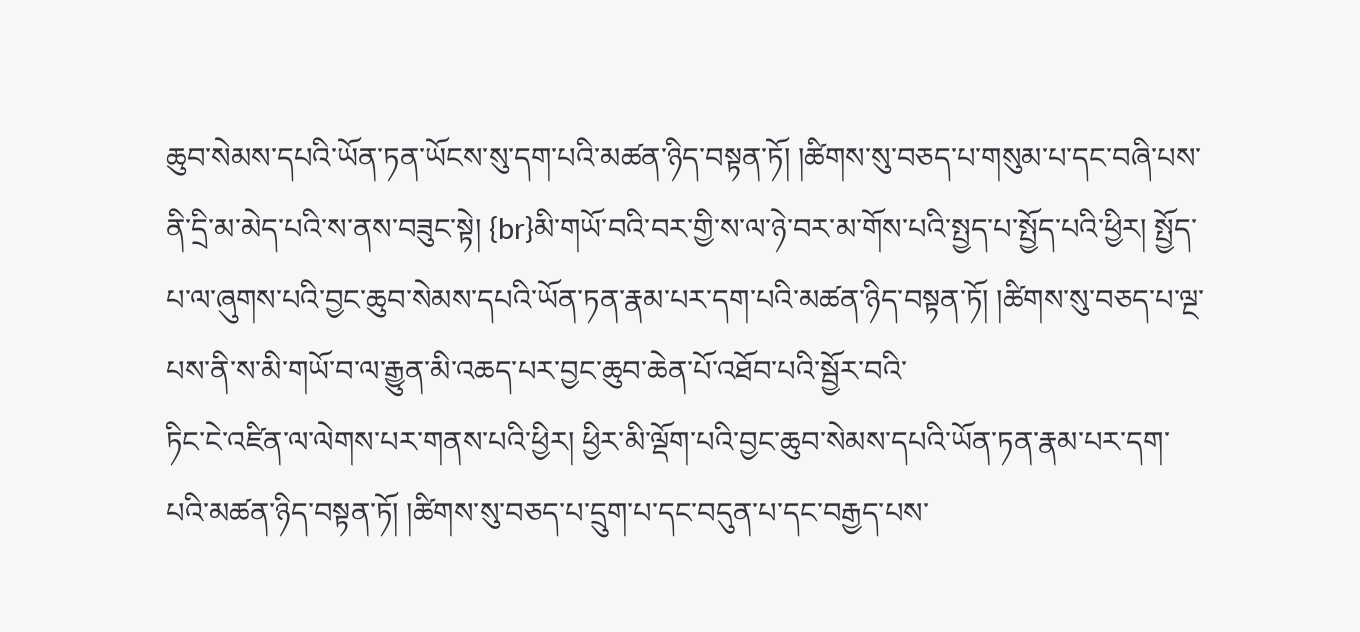ཆུབ་སེམས་དཔའི་ཡོན་ཏན་ཡོངས་སུ་དག་པའི་མཚན་ཉིད་བསྟན་ཏོ། །ཚིགས་སུ་བཅད་པ་གསུམ་པ་དང་བཞི་པས་ནི་དྲི་མ་མེད་པའི་ས་ནས་བཟུང་སྟེ། {br}མི་གཡོ་བའི་བར་གྱི་ས་ལ་ཉེ་བར་མ་གོས་པའི་སྤྱད་པ་སྤྱོད་པའི་ཕྱིར། སྤྱོད་པ་ལ་ཞུགས་པའི་བྱང་ཆུབ་སེམས་དཔའི་ཡོན་ཏན་རྣམ་པར་དག་པའི་མཚན་ཉིད་བསྟན་ཏོ། །ཚིགས་སུ་བཅད་པ་ལྔ་པས་ནི་ས་མི་གཡོ་བ་ལ་རྒྱུན་མི་འཆད་པར་བྱང་ཆུབ་ཆེན་པོ་འཐོབ་པའི་སྦྱོར་བའི་
ཏིང་ངེ་འཛིན་ལ་ལེགས་པར་གནས་པའི་ཕྱིར། ཕྱིར་མི་ལྡོག་པའི་བྱང་ཆུབ་སེམས་དཔའི་ཡོན་ཏན་རྣམ་པར་དག་པའི་མཚན་ཉིད་བསྟན་ཏོ། །ཚིགས་སུ་བཅད་པ་དྲུག་པ་དང་བདུན་པ་དང་བརྒྱད་པས་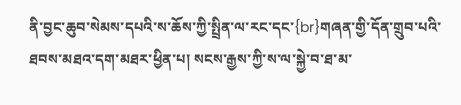ནི་བྱང་ཆུབ་སེམས་དཔའི་ས་ཆོས་ཀྱི་སྤྲིན་ལ་རང་དང་{br}གཞན་གྱི་དོན་གྲུབ་པའི་ཐབས་མཐའ་དག་མཐར་ཕྱིན་པ། སངས་རྒྱས་ཀྱི་ས་ལ་སྐྱེ་བ་ཐ་མ་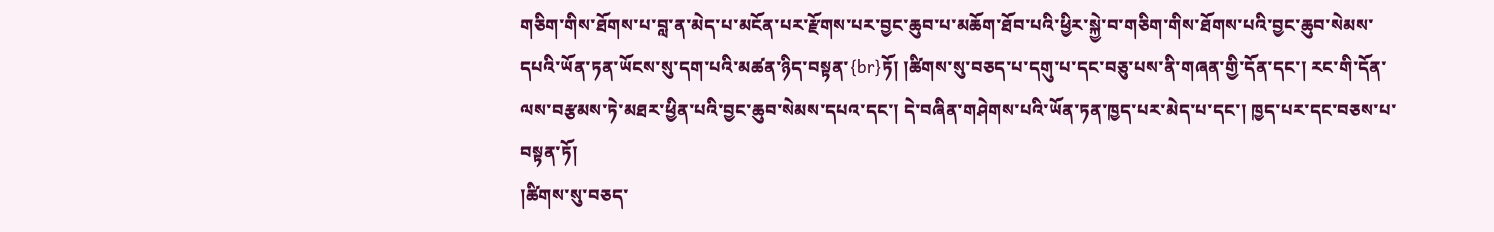གཅིག་གིས་ཐོགས་པ་བླ་ན་མེད་པ་མངོན་པར་རྫོགས་པར་བྱང་ཆུབ་པ་མཆོག་ཐོབ་པའི་ཕྱིར་སྐྱེ་བ་གཅིག་གིས་ཐོགས་པའི་བྱང་ཆུབ་སེམས་དཔའི་ཡོན་ཏན་ཡོངས་སུ་དག་པའི་མཚན་ཉིད་བསྟན་{br}ཏོ། །ཚིགས་སུ་བཅད་པ་དགུ་པ་དང་བཅུ་པས་ནི་གཞན་གྱི་དོན་དང་། རང་གི་དོན་ལས་བརྩམས་ཏེ་མཐར་ཕྱིན་པའི་བྱང་ཆུབ་སེམས་དཔའ་དང་། དེ་བཞིན་གཤེགས་པའི་ཡོན་ཏན་ཁྱད་པར་མེད་པ་དང་། ཁྱད་པར་དང་བཅས་པ་བསྟན་ཏོ།
།ཚིགས་སུ་བཅད་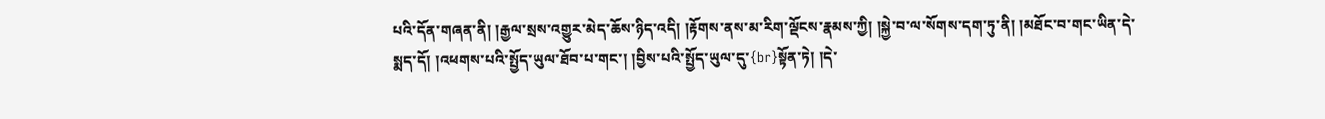པའི་དོན་གཞན་ནི། །རྒྱལ་སྲས་འགྱུར་མེད་ཆོས་ཉིད་འདི། །རྟོགས་ནས་མ་རིག་ལྡོངས་རྣམས་ཀྱི། །སྐྱེ་བ་ལ་སོགས་དག་ཏུ་ནི། །མཐོང་བ་གང་ཡིན་དེ་སྨད་དོ། །འཕགས་པའི་སྤྱོད་ཡུལ་ཐོབ་པ་གང་། །བྱིས་པའི་སྤྱོད་ཡུལ་དུ་{br}སྟོན་ཏེ། །དེ་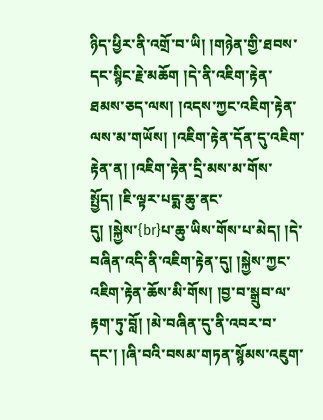ཉིད་ཕྱིར་ནི་འགྲོ་བ་ཡི། །གཉེན་གྱི་ཐབས་དང་སྙིང་རྗེ་མཆོག །དེ་ནི་འཇིག་རྟེན་ཐམས་ཅད་ལས། །འདས་ཀྱང་འཇིག་རྟེན་ལས་མ་གཡོས། །འཇིག་རྟེན་དོན་དུ་འཇིག་རྟེན་ན། །འཇིག་རྟེན་དྲི་མས་མ་གོས་སྤྱོད། །ཇི་ལྟར་པདྨ་ཆུ་ནང་དུ། །སྐྱེས་{br}པ་ཆུ་ཡིས་གོས་པ་མེད། །དེ་བཞིན་འདི་ནི་འཇིག་རྟེན་དུ། །སྐྱེས་ཀྱང་འཇིག་རྟེན་ཆོས་མི་གོས། །བྱ་བ་སྒྲུབ་ལ་རྟག་ཏུ་བློ། །མེ་བཞིན་དུ་ནི་འབར་བ་དང་། །ཞི་བའི་བསམ་གཏན་སྙོམས་འཇུག་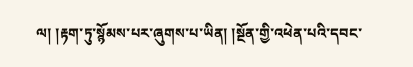ལ། །རྟག་ཏུ་སྙོམས་པར་ཞུགས་པ་ཡིན། །སྔོན་གྱི་འཕེན་པའི་དབང་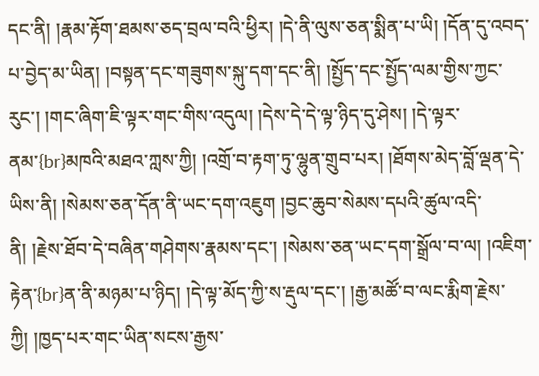དང་ནི། །རྣམ་རྟོག་ཐམས་ཅད་བྲལ་བའི་ཕྱིར། །དེ་ནི་ལུས་ཅན་སྨིན་པ་ཡི། །དོན་དུ་འབད་པ་བྱེད་མ་ཡིན། །བསྟན་དང་གཟུགས་སྐུ་དག་དང་ནི། །སྤྱོད་དང་སྤྱོད་ལམ་གྱིས་ཀྱང་རུང་། །གང་ཞིག་ཇི་ལྟར་གང་གིས་འདུལ། །དེས་དེ་དེ་ལྟ་ཉིད་དུ་ཤེས། །དེ་ལྟར་ནམ་{br}མཁའི་མཐའ་ཀླས་ཀྱི། །འགྲོ་བ་རྟག་ཏུ་ལྷུན་གྲུབ་པར། །ཐོགས་མེད་བློ་ལྡན་དེ་ཡིས་ནི། །སེམས་ཅན་དོན་ནི་ཡང་དག་འཇུག །བྱང་ཆུབ་སེམས་དཔའི་ཚུལ་འདི་ནི། །རྗེས་ཐོབ་དེ་བཞིན་གཤེགས་རྣམས་དང་། །སེམས་ཅན་ཡང་དག་སྒྲོལ་བ་ལ། །འཇིག་རྟེན་{br}ན་ནི་མཉམ་པ་ཉིད། །དེ་ལྟ་མོད་ཀྱི་ས་རྡུལ་དང་། །རྒྱ་མཚོ་བ་ལང་རྨིག་རྗེས་ཀྱི། །ཁྱད་པར་གང་ཡིན་སངས་རྒྱས་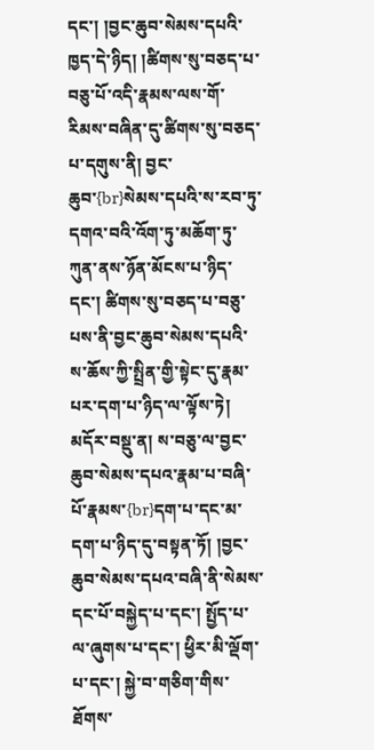དང་། །བྱང་ཆུབ་སེམས་དཔའི་ཁྱད་དེ་ཉིད། །ཚིགས་སུ་བཅད་པ་བཅུ་པོ་འདི་རྣམས་ལས་གོ་རིམས་བཞིན་དུ་ཚིགས་སུ་བཅད་པ་དགུས་ནི། བྱང་ཆུབ་{br}སེམས་དཔའི་ས་རབ་ཏུ་དགའ་བའི་འོག་ཏུ་མཆོག་ཏུ་ཀུན་ནས་ཉོན་མོངས་པ་ཉིད་དང་། ཚིགས་སུ་བཅད་པ་བཅུ་པས་ནི་བྱང་ཆུབ་སེམས་དཔའི་ས་ཆོས་ཀྱི་སྤྲིན་གྱི་སྟེང་དུ་རྣམ་པར་དག་པ་ཉིད་ལ་ལྟོས་ཏེ། མདོར་བསྡུ་ན། ས་བཅུ་ལ་བྱང་ཆུབ་སེམས་དཔའ་རྣམ་པ་བཞི་པོ་རྣམས་{br}དག་པ་དང་མ་དག་པ་ཉིད་དུ་བསྟན་ཏོ། །བྱང་ཆུབ་སེམས་དཔའ་བཞི་ནི་སེམས་དང་པོ་བསྐྱེད་པ་དང་། སྤྱོད་པ་ལ་ཞུགས་པ་དང་། ཕྱིར་མི་ལྡོག་པ་དང་། སྐྱེ་བ་གཅིག་གིས་ཐོགས་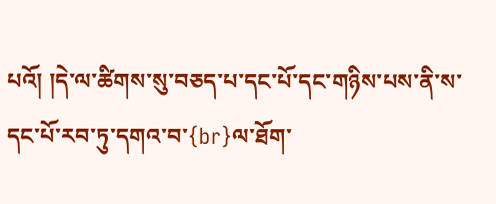པའོ། །དེ་ལ་ཚིགས་སུ་བཅད་པ་དང་པོ་དང་གཉིས་པས་ནི་ས་དང་པོ་རབ་ཏུ་དགའ་བ་{br}ལ་ཐོག་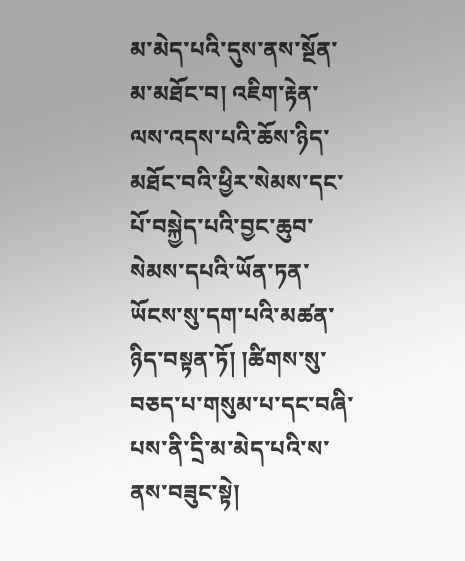མ་མེད་པའི་དུས་ནས་སྔོན་མ་མཐོང་བ། འཇིག་རྟེན་ལས་འདས་པའི་ཆོས་ཉིད་མཐོང་བའི་ཕྱིར་སེམས་དང་པོ་བསྐྱེད་པའི་བྱང་ཆུབ་སེམས་དཔའི་ཡོན་ཏན་ཡོངས་སུ་དག་པའི་མཚན་ཉིད་བསྟན་ཏོ། །ཚིགས་སུ་བཅད་པ་གསུམ་པ་དང་བཞི་པས་ནི་དྲི་མ་མེད་པའི་ས་ནས་བཟུང་སྟེ།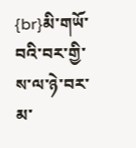{br}མི་གཡོ་བའི་བར་གྱི་ས་ལ་ཉེ་བར་མ་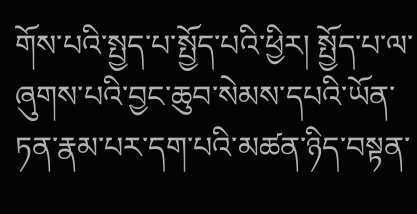གོས་པའི་སྤྱད་པ་སྤྱོད་པའི་ཕྱིར། སྤྱོད་པ་ལ་ཞུགས་པའི་བྱང་ཆུབ་སེམས་དཔའི་ཡོན་ཏན་རྣམ་པར་དག་པའི་མཚན་ཉིད་བསྟན་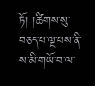ཏོ། །ཚིགས་སུ་བཅད་པ་ལྔ་པས་ནི་ས་མི་གཡོ་བ་ལ་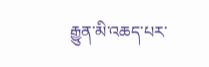རྒྱུན་མི་འཆད་པར་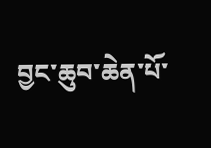བྱང་ཆུབ་ཆེན་པོ་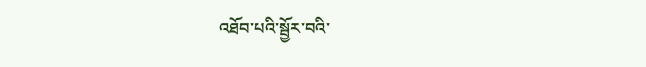འཐོབ་པའི་སྦྱོར་བའི་